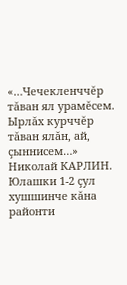«…Чечекленччĕр тăван ял урамĕсем.
Ырлăх курччĕр тăван ялăн, ай, çыннисем…»
Николай КАРЛИН.
Юлашки 1-2 çул хушшинче кăна районти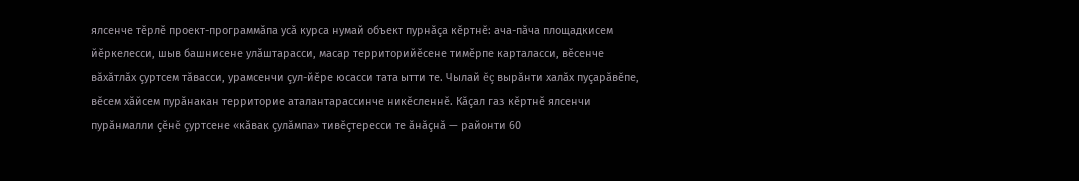ялсенче тĕрлĕ проект-программăпа усă курса нумай объект пурнăçа кĕртнĕ: ача-пăча площадкисем йĕркелесси, шыв башнисене улăштарасси, масар территорийĕсене тимĕрпе карталасси, вĕсенче вăхăтлăх çуртсем тăвасси, урамсенчи çул-йĕре юсасси тата ытти те. Чылай ĕç вырăнти халăх пуçарăвĕпе, вĕсем хăйсем пурăнакан территорие аталантарассинче никĕсленнĕ. Кăçал газ кĕртнĕ ялсенчи пурăнмалли çĕнĕ çуртсене «кăвак çулăмпа» тивĕçтересси те ăнăçнă — районти 60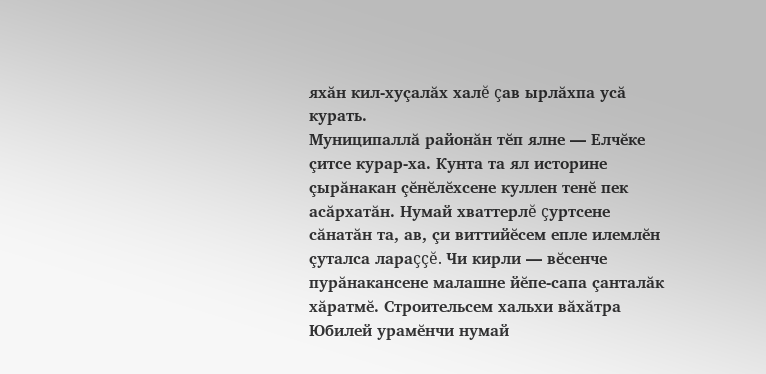яхăн кил-хуçалăх халĕ çав ырлăхпа усă курать.
Муниципаллă районăн тĕп ялне — Елчĕке çитсе курар-ха. Кунта та ял историне çырăнакан çĕнĕлĕхсене куллен тенĕ пек асăрхатăн. Нумай хваттерлĕ çуртсене сăнатăн та, ав, çи виттийĕсем епле илемлĕн çуталса лараççĕ. Чи кирли — вĕсенче пурăнакансене малашне йĕпе-сапа çанталăк хăратмĕ. Строительсем хальхи вăхăтра Юбилей урамĕнчи нумай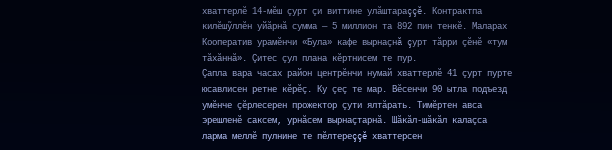хваттерлĕ 14-мĕш çурт çи виттине улăштараççĕ. Контрактпа килĕшỹллĕн уйăрнă сумма — 5 миллион та 892 пин тенкĕ. Маларах Кооператив урамĕнчи «Була» кафе вырнаçнă çурт тăрри çĕнĕ «тум тăхăннă». Çитес çул плана кĕртнисем те пур.
Çапла вара часах район центрĕнчи нумай хваттерлĕ 41 çурт пурте юсавлисен ретне кĕрĕç. Ку çеç те мар. Вĕсенчи 90 ытла подъезд умĕнче çĕрлесерен прожектор çути ялтăрать. Тимĕртен авса эрешленĕ саксем, урнăсем вырнаçтарнă. Шăкăл-шăкăл калаçса ларма меллĕ пулнине те пĕлтереççĕ хваттерсен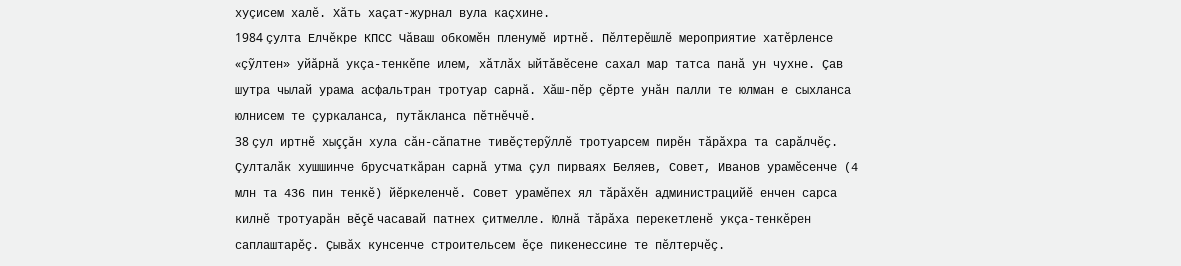хуçисем халĕ. Хăть хаçат-журнал вула каçхине.
1984 çулта Елчĕкре КПСС Чăваш обкомĕн пленумĕ иртнĕ. Пĕлтерĕшлĕ мероприятие хатĕрленсе «çỹлтен» уйăрнă укçа-тенкĕпе илем, хăтлăх ыйтăвĕсене сахал мар татса панă ун чухне. Çав шутра чылай урама асфальтран тротуар сарнă. Хăш-пĕр çĕрте унăн палли те юлман е сыхланса юлнисем те çуркаланса, путăкланса пĕтнĕччĕ.
38 çул иртнĕ хыççăн хула сăн-сăпатне тивĕçтерỹллĕ тротуарсем пирĕн тăрăхра та сарăлчĕç. Çулталăк хушшинче брусчаткăран сарнă утма çул пирваях Беляев, Совет, Иванов урамĕсенче (4 млн та 436 пин тенкĕ) йĕркеленчĕ. Совет урамĕпех ял тăрăхĕн администрацийĕ енчен сарса килнĕ тротуарăн вĕçĕ часавай патнех çитмелле. Юлнă тăрăха перекетленĕ укçа-тенкĕрен саплаштарĕç. Çывăх кунсенче строительсем ĕçе пикенессине те пĕлтерчĕç.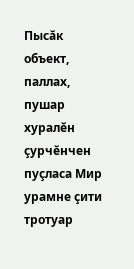Пысăк объект, паллах, пушар хуралĕн çурчĕнчен пуçласа Мир урамне çити тротуар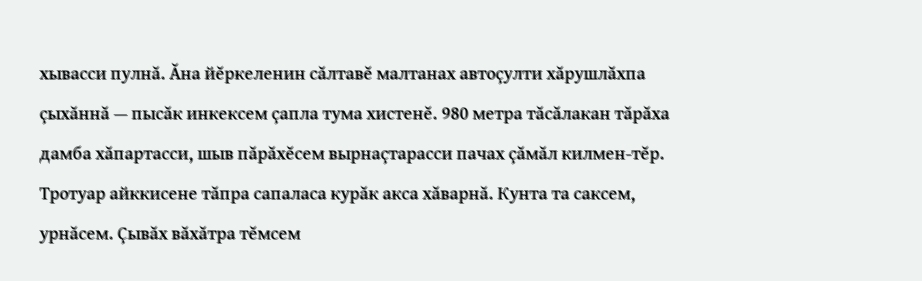хывасси пулнă. Ăна йĕркеленин сăлтавĕ малтанах автоçулти хăрушлăхпа çыхăннă — пысăк инкексем çапла тума хистенĕ. 980 метра тăсăлакан тăрăха дамба хăпартасси, шыв пăрăхĕсем вырнаçтарасси пачах çăмăл килмен-тĕр. Тротуар айккисене тăпра сапаласа курăк акса хăварнă. Кунта та саксем, урнăсем. Çывăх вăхăтра тĕмсем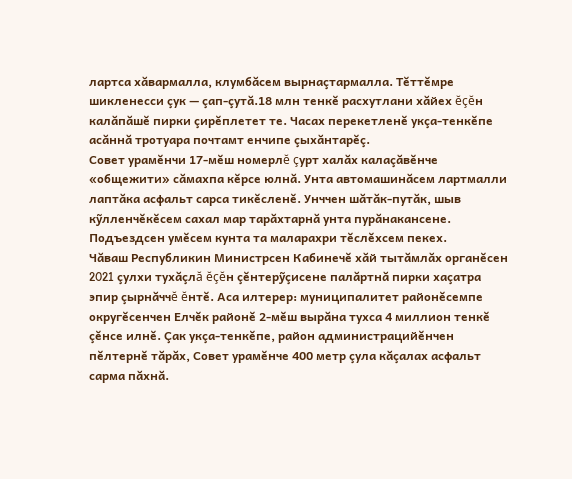лартса хăвармалла, клумбăсем вырнаçтармалла. Тĕттĕмре шикленесси çук — çап-çутă.18 млн тенкĕ расхутлани хăйех ĕçĕн калăпăшĕ пирки çирĕплетет те. Часах перекетленĕ укçа-тенкĕпе асăннă тротуара почтамт енчипе çыхăнтарĕç.
Совет урамĕнчи 17-мĕш номерлĕ çурт халăх калаçăвĕнче «общежити» сăмахпа кĕрсе юлнă. Унта автомашинăсем лартмалли лаптăка асфальт сарса тикĕсленĕ. Унччен шăтăк-путăк, шыв кỹлленчĕкĕсем сахал мар тарăхтарнă унта пурăнакансене. Подъездсен умĕсем кунта та маларахри тĕслĕхсем пекех.
Чăваш Республикин Министрсен Кабинечĕ хăй тытăмлăх органĕсен 2021 çулхи тухăçлă ĕçĕн çĕнтерỹçисене палăртнă пирки хаçатра эпир çырнăччĕ ĕнтĕ. Аса илтерер: муниципалитет районĕсемпе округĕсенчен Елчĕк районĕ 2-мĕш вырăна тухса 4 миллион тенкĕ çĕнсе илнĕ. Çак укçа-тенкĕпе, район администрацийĕнчен пĕлтернĕ тăрăх, Совет урамĕнче 400 метр çула кăçалах асфальт сарма пăхнă.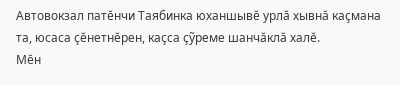Автовокзал патĕнчи Таябинка юханшывĕ урлă хывнă каçмана та, юсаса çĕнетнĕрен, каçса çỹреме шанчăклă халĕ.
Мĕн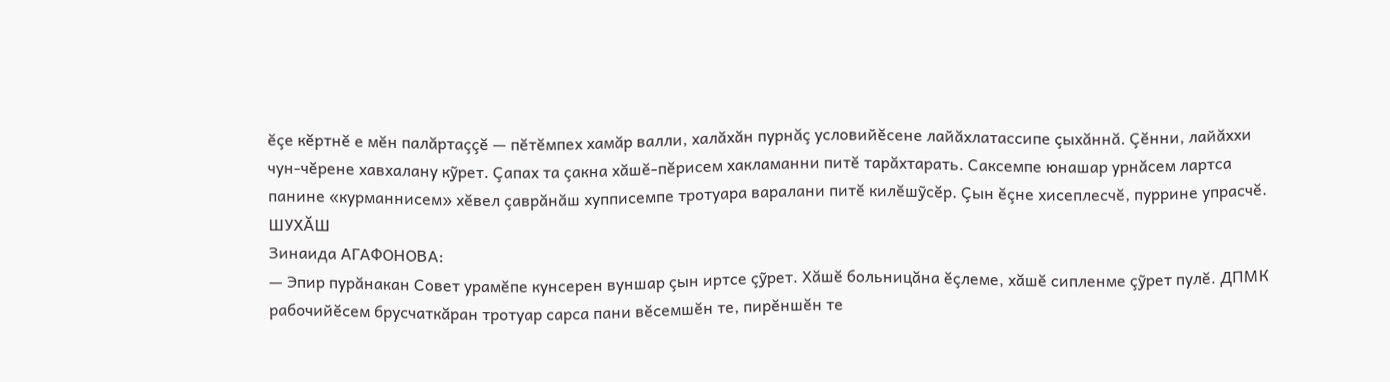ĕçе кĕртнĕ е мĕн палăртаççĕ — пĕтĕмпех хамăр валли, халăхăн пурнăç условийĕсене лайăхлатассипе çыхăннă. Çĕнни, лайăххи чун-чĕрене хавхалану кỹрет. Çапах та çакна хăшĕ-пĕрисем хакламанни питĕ тарăхтарать. Саксемпе юнашар урнăсем лартса панине «курманнисем» хĕвел çаврăнăш хупписемпе тротуара варалани питĕ килĕшỹсĕр. Çын ĕçне хисеплесчĕ, пуррине упрасчĕ.
ШУХĂШ
Зинаида АГАФОНОВА:
— Эпир пурăнакан Совет урамĕпе кунсерен вуншар çын иртсе çỹрет. Хăшĕ больницăна ĕçлеме, хăшĕ сипленме çỹрет пулĕ. ДПМК рабочийĕсем брусчаткăран тротуар сарса пани вĕсемшĕн те, пирĕншĕн те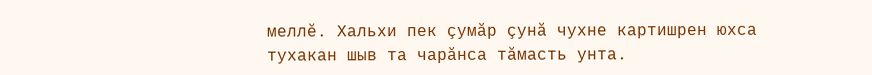меллĕ. Хальхи пек çумăр çунă чухне картишрен юхса тухакан шыв та чарăнса тăмасть унта.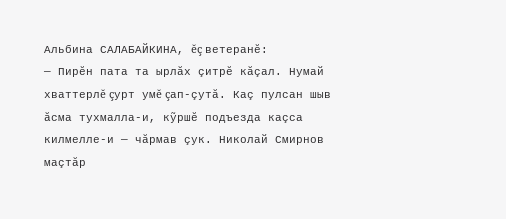Альбина САЛАБАЙКИНА, ĕç ветеранĕ:
— Пирĕн пата та ырлăх çитрĕ кăçал. Нумай хваттерлĕ çурт умĕ çап-çутă. Каç пулсан шыв ăсма тухмалла-и, кỹршĕ подъезда каçса килмелле-и — чăрмав çук. Николай Смирнов маçтăр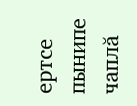ертсе пынипе чаплă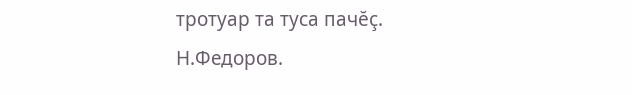тротуар та туса пачĕç.
Н.Федоров.